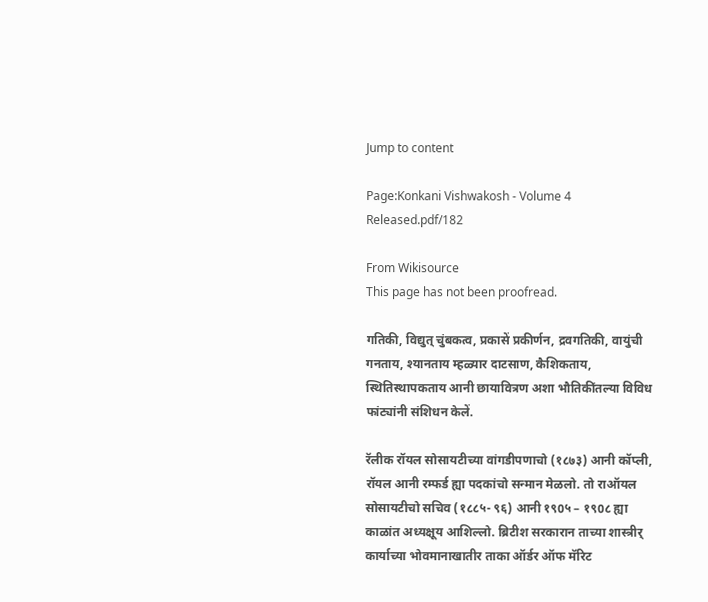Jump to content

Page:Konkani Vishwakosh - Volume 4 Released.pdf/182

From Wikisource
This page has not been proofread.

गतिकी, विद्युत् चुंबकत्व, प्रकासें प्रकीर्णन, द्रवगतिकी, वायुंची गनताय, श्यानताय म्हळ्यार दाटसाण, कैशिकताय, स्थितिस्थापकताय आनी छायावित्रण अशा भौतिकींतल्या विविध फांट्यांनी संशिधन केलें.

रॅलीक रॉयल सोसायटीच्या वांगडीपणाचो (१८७३) आनी कॉप्ली, रॉयल आनी रम्फर्ड ह्या पदकांचो सन्मान मेळलो. तो राऑयल सोसायटीचो सचिव (१८८५- ९६) आनी १९0५ – १९0८ ह्या काळांत अध्यक्षूय आशिल्लो. ब्रिटीश सरकारान ताच्या शास्त्रीर् कार्याच्या भोवमानाखातीर ताका ऑर्डर ऑफ मॅरिट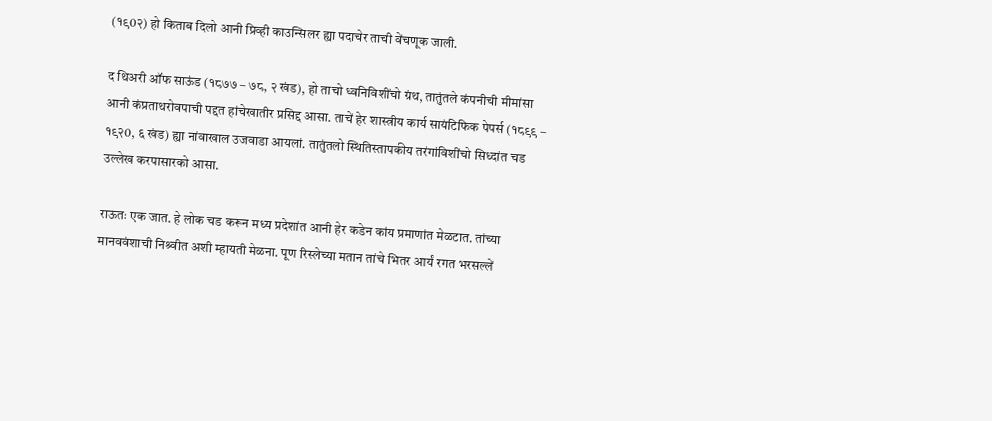(१९0२) हो किताब दिलो आनी प्रिव्ही काउन्सिलर ह्या पदाचेर ताची वेंचणूक जाली.

द थिअरी ऑफ साऊंड (१८७७ – ७८, २ खंड), हो ताचो ध्वनिविशींचो ग्रंथ, तातुंतले कंपनीची मीमांसा आनी कंप्रताथरोवपाची पद्दत हांचेखातीर प्रसिद्द आसा. ताचें हेर शास्त्रीय कार्य सायंटिफिक पेपर्स (१८९९ – १९२0, ६ खंड) ह्या नांवाखाल उजवाडा आयलां. तातुंतलो स्थितिस्तापकीय तरंगांविशींचो सिध्दांत चड उल्लेख करपासारको आसा.

राऊतः एक जात. हे लोक चड करून मध्य प्रदेशांत आनी हेर कडेन कांय प्रमाणांत मेळटात. तांच्या मानववंशाची निश्र्वीत अशी म्हायती मेळना. पूण रिस्लेच्या मतान तांचे भितर आर्यं रगत भरसल्लें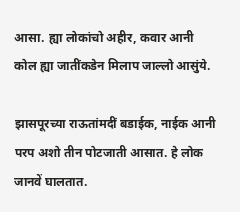आसा. ह्या लोकांचो अहीर, कवार आनी कोल ह्या जातींकडेन मिलाप जाल्लो आसुंये.

झासपूरच्या राऊतांमदीं बडाईक, नाईक आनी परप अशो तीन पोटजाती आसात. हे लोक जानवें घालतात.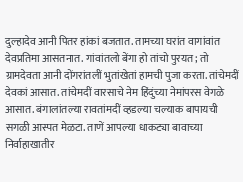दुल्हादेव आनी पितर हांकां बजतात. तामच्या घरांत वागांवांत देवप्रतिमा आसतनात. गांवांतलो बेंगा हो तांचो पुरयत; तो ग्रामदेवता आनी दोंगरांतलीं भुतांखेतां हामची पुजा करता. तांचेमदीं देवकां आसात. तांचेमदीं वारसाचे नेम हिंदुंच्या नेमांपरस वेगळे आसात. बंगालांतल्या रावतांमदीं व्हडल्या चल्याक बापायची सगळी आस्पत मेळटा. ताणें आपल्या धाकट्या बावाच्या निर्वाहाखातीर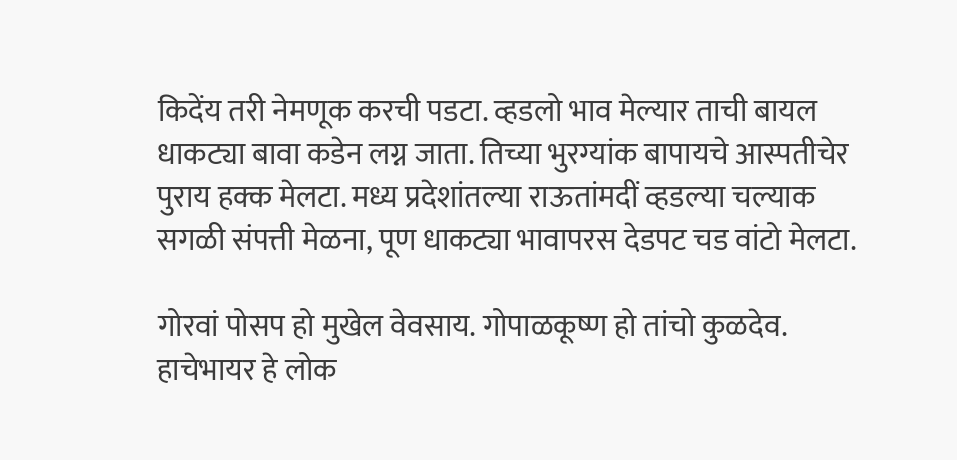किदेंय तरी नेमणूक करची पडटा. व्हडलो भाव मेल्यार ताची बायल धाकट्या बावा कडेन लग्न जाता. तिच्या भुरग्यांक बापायचे आस्पतीचेर पुराय हक्क मेलटा. मध्य प्रदेशांतल्या राऊतांमदीं व्हडल्या चल्याक सगळी संपत्ती मेळना, पूण धाकट्या भावापरस देडपट चड वांटो मेलटा.

गोरवां पोसप हो मुखेल वेवसाय. गोपाळकूष्ण हो तांचो कुळदेव. हाचेभायर हे लोक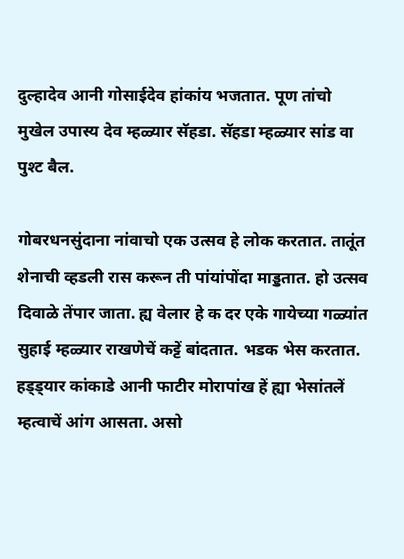दुल्हादेव आनी गोसाईदेव हांकांय भजतात. पूण तांचो मुखेल उपास्य देव म्हळ्यार सॅहडा. सॅहडा म्हळ्यार सांड वा पुश्ट बैल.

गोबरधनसुंदाना नांवाचो एक उत्सव हे लोक करतात. तातूंत शेनाची व्हडली रास करून ती पांयांपोंदा माड्डतात. हो उत्सव दिवाळे तेंपार जाता. ह्य वेलार हे क दर एके गायेच्या गळ्यांत सुहाई म्हळ्यार राखणेचें कट्टें बांदतात. भडक भेस करतात. हड्ड्यार कांकाडे आनी फाटीर मोरापांख हें ह्या भेसांतलें म्हत्वाचें आंग आसता. असो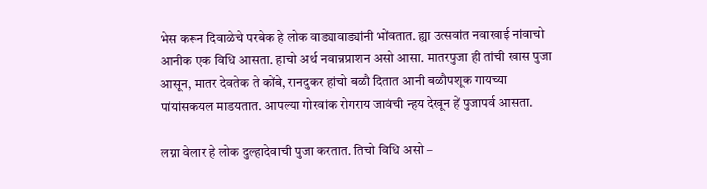भेस करून दिवाळेचे परबेक हे लोक वाड्यावाड्यांनी भोंवतात. ह्या उत्सवांत नवाखाई नांवाचो आनीक एक विधि आसता. हाचो अर्थ नवान्नप्राशन असो आसा. मातरपुजा ही तांची खास पुजा आसून, मातर देवतेक ते कोंबे, रानदुकर हांचो बळौ दितात आनी बळौपशूक गायच्या पांयांसकयल माडयतात. आपल्या गोरवांक रोगराय जावंची न्हय देखून हें पुजापर्व आसता.

लग्ना वेलार हे लोक दुल्हादेवाची पुजा करतात. तिचो विधि असो –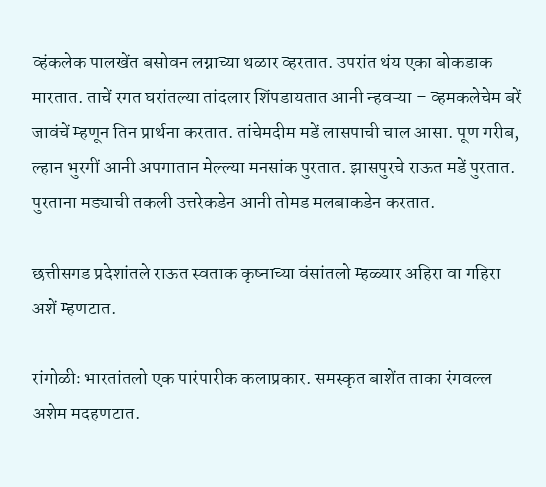व्हंकलेक पालखेंत बसोवन लग्नाच्या थळार व्हरतात. उपरांत थंय एका बोकडाक मारतात. ताचें रगत घरांतल्या तांदलार शिंपडायतात आनी न्हवऱ्या – व्हमकलेचेम बरें जावंचें म्हणून तिन प्रार्थना करतात. तांचेमदीम मडें लासपाची चाल आसा. पूण गरीब, ल्हान भुरगीं आनी अपगातान मेल्ल्या मनसांक पुरतात. झासपुरचे राऊत मडें पुरतात. पुरताना मड्याची तकली उत्तरेकडेन आनी तोमड मलबाकडेन करतात.

छत्तीसगड प्रदेशांतले राऊत स्वताक कृष्नाच्या वंसांतलो म्हळ्यार अहिरा वा गहिरा अशें म्हणटात.

रांगोळीः भारतांतलो एक पारंपारीक कलाप्रकार. समस्कृत बाशेंत ताका रंगवल्ल अशेम मदहणटात.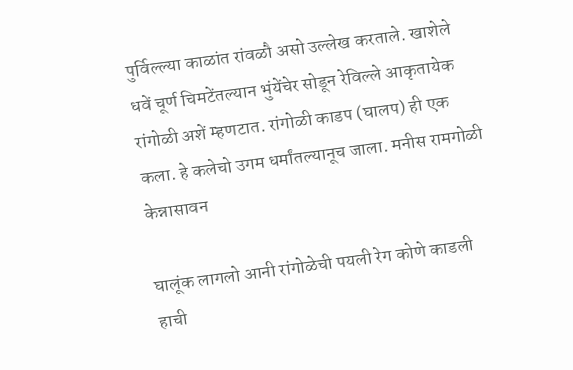पुर्विल्ल्या काळांत रांवळौ असो उल्लेख करताले. खाशेले धवें चूर्ण चिमटेंतल्यान भुंयेंचेर सोडून रेविल्ले आकृतायेक रांगोळी अशें म्हणटात. रांगोळी काडप (घालप) ही एक कला. हे कलेचो उगम धर्मांतल्यानूच जाला. मनीस रामगोळी केन्नासावन

घालूंक लागलो आनी रांगोळेची पयली रेग कोणे काडली हाची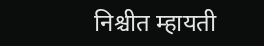निश्चीत म्हायती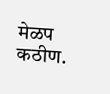मेळप कठीण.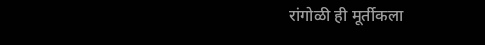रांगोळी ही मूर्तीकला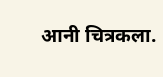आनी चित्रकला.